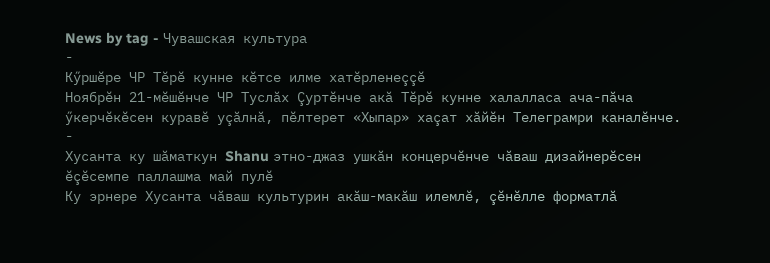News by tag - Чувашская культура
-
Кӳршӗре ЧР Тӗрӗ кунне кӗтсе илме хатӗрленеççӗ
Ноябрӗн 21-мӗшӗнче ЧР Туслăх Çуртӗнче акă Тӗрӗ кунне халалласа ача-пăча ӳкерчӗкӗсен куравӗ уçăлнă, пӗлтерет «Хыпар» хаçат хăйӗн Телеграмри каналӗнче.
-
Хусанта ку шăматкун Shanu этно-джаз ушкăн концерчӗнче чăваш дизайнерӗсен ӗçӗсемпе паллашма май пулӗ
Ку эрнере Хусанта чăваш культурин акăш-макăш илемлӗ, çӗнӗлле форматлă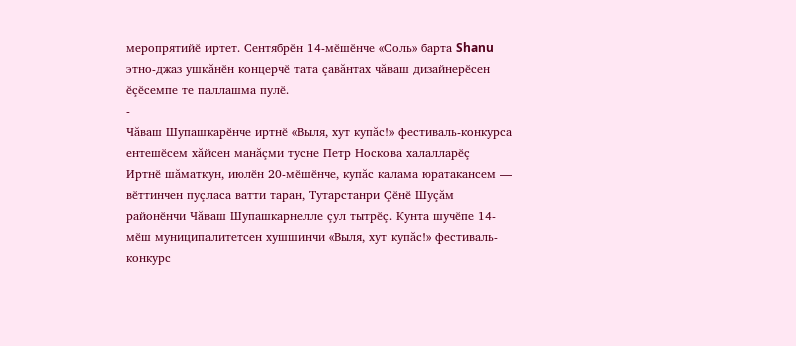меропрятийӗ иртет. Сентябрӗн 14-мӗшӗнче «Соль» барта Shanu этно-джаз ушкăнӗн концерчӗ тата çавăнтах чăваш дизайнерӗсен ӗçӗсемпе те паллашма пулӗ.
-
Чăваш Шупашкарӗнче иртнӗ «Выля, хут купăс!» фестиваль-конкурса ентешӗсем хăйсен манăçми тусне Петр Носкова халалларӗç
Иртнӗ шăматкун, июлӗн 20-мӗшӗнче, купăс калама юратакансем — вӗттинчен пуçласа ватти таран, Тутарстанри Çӗнӗ Шуçăм районӗнчи Чăваш Шупашкарнелле çул тытрӗç. Кунта шучӗпе 14-мӗш муниципалитетсен хушшинчи «Выля, хут купăс!» фестиваль-конкурс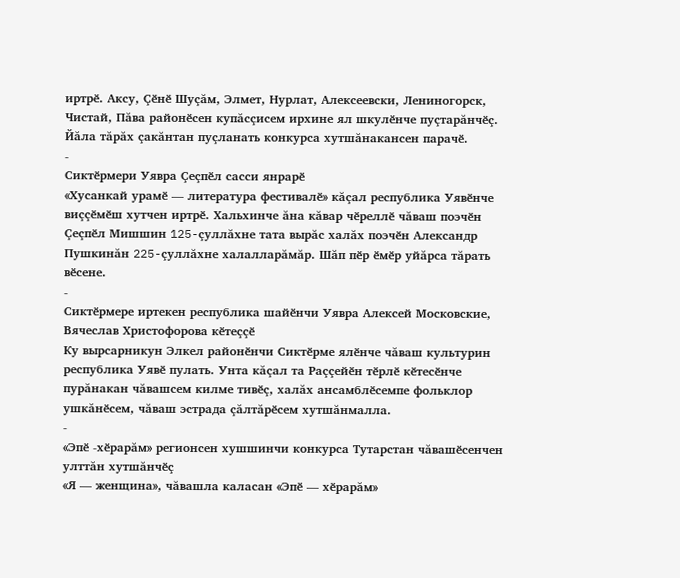иртрӗ. Аксу, Çӗнӗ Шуçăм, Элмет, Нурлат, Алексеевски, Лениногорск, Чистай, Пăва районӗсен купăсçисем ирхине ял шкулӗнче пуçтарăнчӗç. Йăла тăрăх çакăнтан пуçланать конкурса хутшăнакансен парачӗ.
-
Сиктӗрмери Уявра Çеçпӗл сасси янрарӗ
«Хусанкай урамӗ — литература фестивалӗ» кăçал республика Уявӗнче виççӗмӗш хутчен иртрӗ. Хальхинче ăна кăвар чӗреллӗ чăваш поэчӗн Çеçпӗл Мишшин 125-çуллăхне тата вырăс халăх поэчӗн Александр Пушкинăн 225-çуллăхне халалларăмăр. Шăп пӗр ӗмӗр уйăрса тăрать вӗсене.
-
Сиктӗрмере иртекен республика шайӗнчи Уявра Алексей Московские, Вячеслав Христофорова кӗтеççӗ
Ку вырсарникун Элкел районӗнчи Сиктӗрме ялӗнче чăваш культурин республика Уявӗ пулать. Унта кăçал та Раççейӗн тӗрлӗ кӗтесӗнче пурăнакан чăвашсем килме тивӗç, халăх ансамблӗсемпе фольклор ушкăнӗсем, чăваш эстрада çăлтăрӗсем хутшăнмалла.
-
«Эпӗ -хӗрарăм» регионсен хушшинчи конкурса Тутарстан чăвашӗсенчен улттăн хутшăнчӗç
«Я — женщина», чăвашла каласан «Эпӗ — хӗрарăм»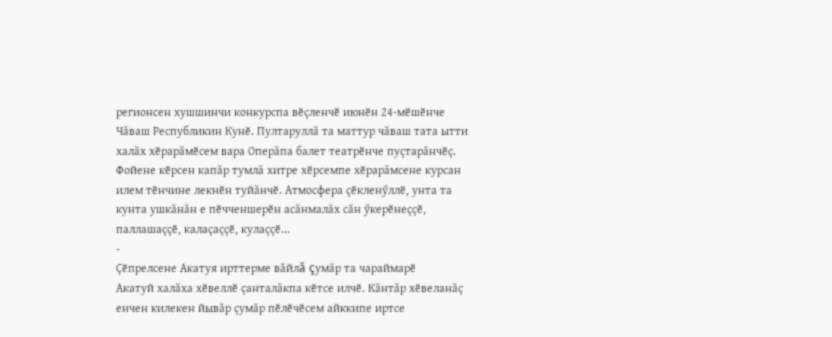регионсен хушшинчи конкурспа вӗçленчӗ июнӗн 24-мӗшӗнче Чăваш Республикин Кунӗ. Пултаруллă та маттур чăваш тата ытти халăх хӗрарăмӗсем вара Оперăпа балет театрӗнче пуçтарăнчӗç. Фойене кӗрсен капăр тумлă хитре хӗрсемпе хӗрарăмсене курсан илем тӗнчине лекнӗн туйăнчӗ. Атмосфера çӗкленӳллӗ, унта та кунта ушкăнăн е пӗчченшерӗн асăнмалăх сăн ӳкерӗнеççӗ, паллашаççӗ, калаçаççӗ, кулаççӗ...
-
Çӗпрелсене Акатуя ирттерме вăйлă çумăр та чараймарӗ
Акатуй халăха хӗвеллӗ çанталăкпа кӗтсе илчӗ. Кăнтăр хӗвеланăç енчен килекен йывăр çумăр пӗлӗчӗсем айккипе иртсе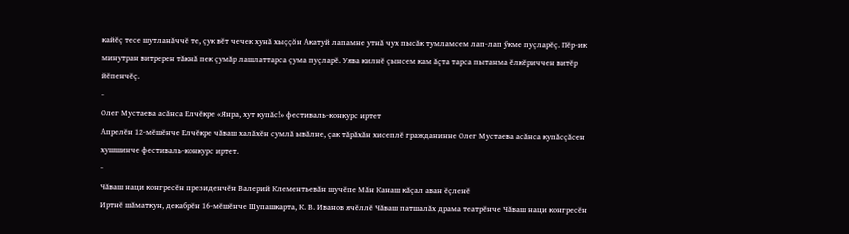кайӗç тесе шутланăччӗ те, çук вӗт чечек хунă хыççăн Акатуй лапамне утнă чух пысăк тумламсем лап-лап ӳкме пуçларӗç. Пӗр-ик минутран витререн тăкнă пек çумăр лашлаттарса çума пуçларӗ. Уява килнӗ çынсем кам ăçта тарса пытанма ӗлкӗриччен витӗр йӗпенчӗç.
-
Олег Мустаева асăнса Елчӗкре «Янра, хут купăс!» фестиваль-конкурс иртет
Апрелӗн 12-мӗшӗнче Елчӗкре чăваш халăхӗн сумлă ывăлне, çак тăрăхăн хисеплӗ гражданинне Олег Мустаева асăнса купăсçăсен хушшинче фестиваль-конкурс иртет.
-
Чăваш наци конгресӗн президенчӗн Валерий Клементьевăн шучӗпе Мăн Канаш кăçал аван ӗçленӗ
Иртнӗ шăматкун, декабрӗн 16-мӗшӗнче Шупашкарта, К. В. Иванов ячӗллӗ Чăваш патшалăх драма театрӗнче Чăваш наци конгресӗн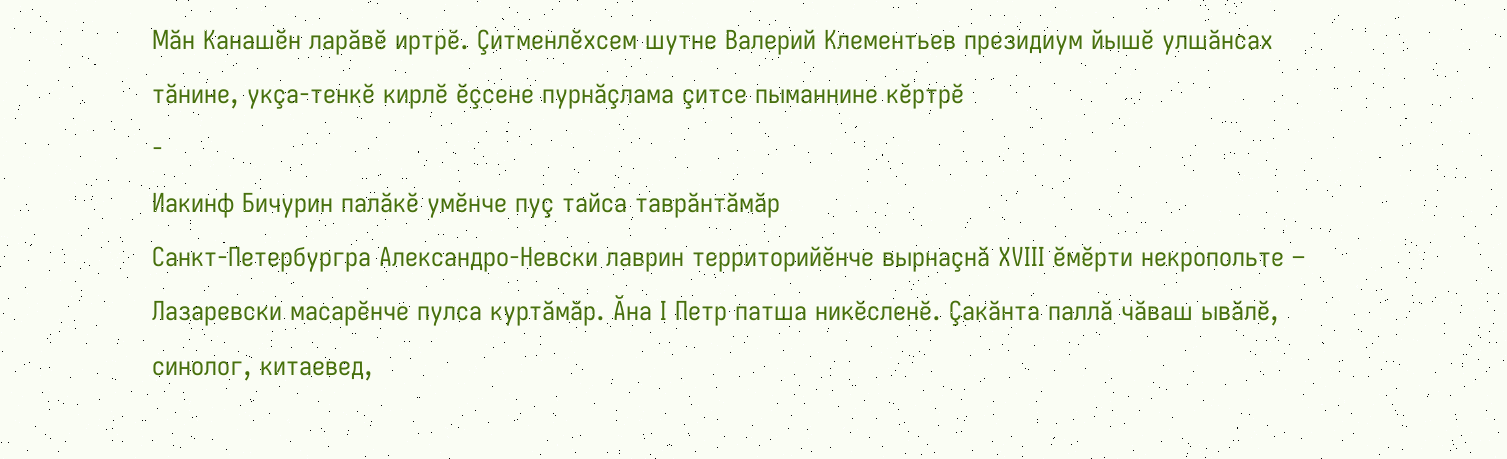Мăн Канашӗн ларăвӗ иртрӗ. Çитменлӗхсем шутне Валерий Клементьев президиум йышӗ улшăнсах тăнине, укçа-тенкӗ кирлӗ ӗçсене пурнăçлама çитсе пыманнине кӗртрӗ
-
Иакинф Бичурин палăкӗ умӗнче пуç тайса таврăнтăмăр
Санкт-Петербургра Александро-Невски лаврин территорийӗнче вырнаçнă XVIII ӗмӗрти некропольте – Лазаревски масарӗнче пулса куртăмăр. Ăна I Петр патша никӗсленӗ. Çакăнта паллă чăваш ывăлӗ, синолог, китаевед,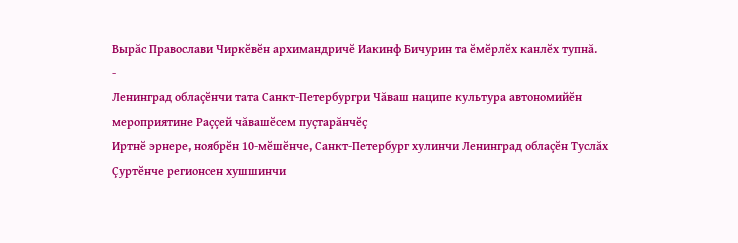Вырăс Православи Чиркӗвӗн архимандричӗ Иакинф Бичурин та ӗмӗрлӗх канлӗх тупнă.
-
Ленинград облаçӗнчи тата Санкт-Петербургри Чăваш наципе культура автономийӗн мероприятине Раççей чăвашӗсем пуçтарăнчӗç
Иртнӗ эрнере, ноябрӗн 10-мӗшӗнче, Санкт-Петербург хулинчи Ленинград облаçӗн Туслăх Çуртӗнче регионсен хушшинчи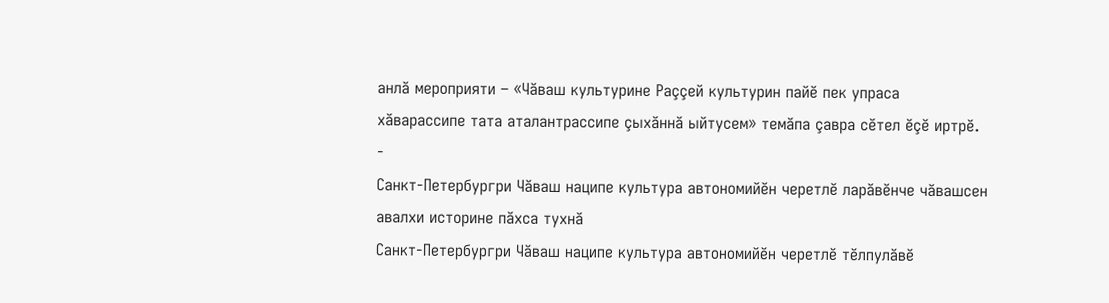анлă мероприяти – «Чăваш культурине Раççей культурин пайӗ пек упраса хăварассипе тата аталантрассипе çыхăннă ыйтусем» темăпа çавра сӗтел ӗçӗ иртрӗ.
-
Санкт-Петербургри Чăваш наципе культура автономийӗн черетлӗ ларăвӗнче чăвашсен авалхи историне пăхса тухнă
Санкт-Петербургри Чăваш наципе культура автономийӗн черетлӗ тӗлпулăвӗ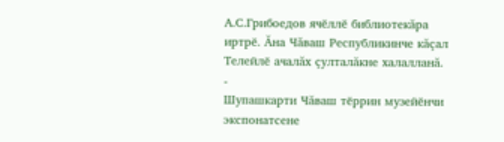А.С.Грибоедов ячӗллӗ библиотекăра иртрӗ. Ăна Чăваш Республикинче кăçал Телейлӗ ачалăх çулталăкне халалланă.
-
Шупашкарти Чăваш тӗррин музейӗнчи экспонатсене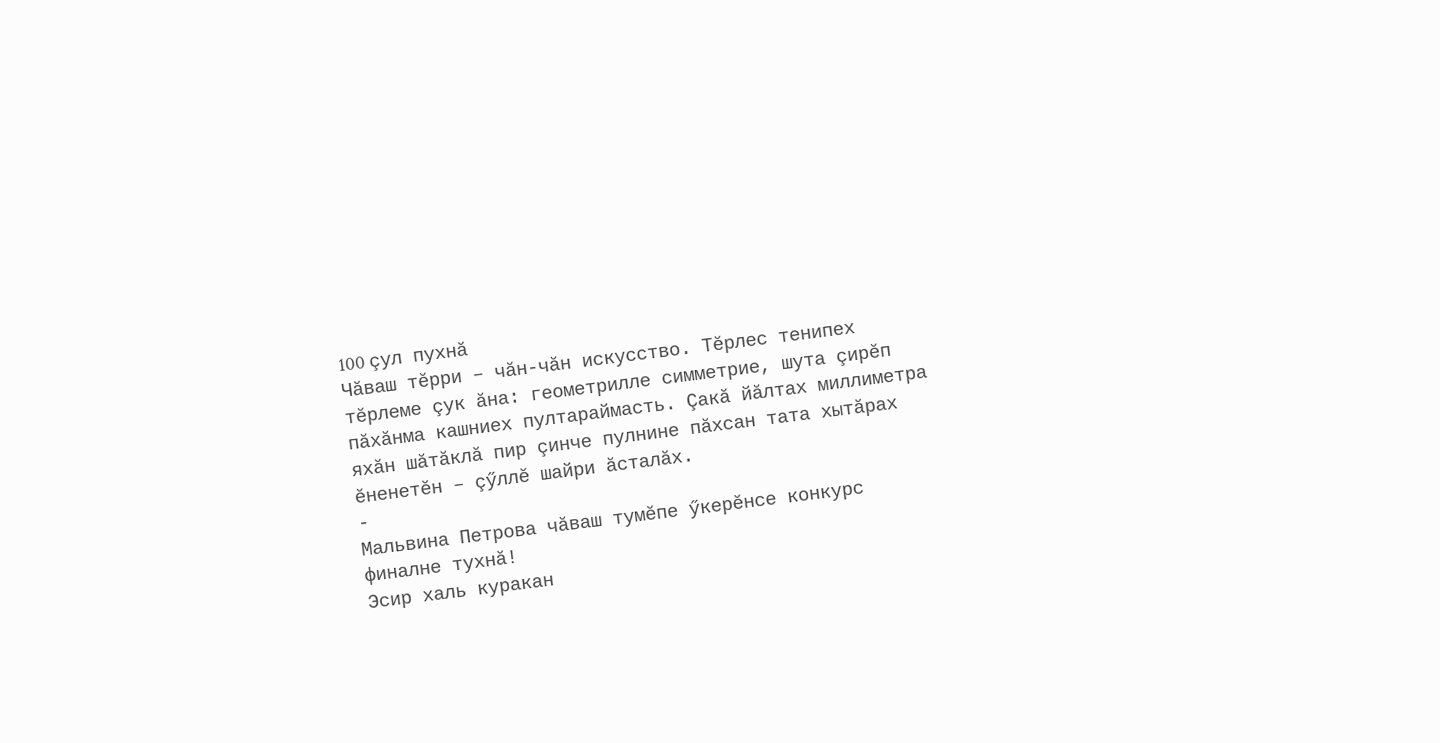100 çул пухнă
Чăваш тӗрри – чăн-чăн искусство. Тӗрлес тенипех тӗрлеме çук ăна: геометрилле симметрие, шута çирӗп пăхăнма кашниех пултараймасть. Çакă йăлтах миллиметра яхăн шăтăклă пир çинче пулнине пăхсан тата хытăрах ӗненетӗн – çӳллӗ шайри ăсталăх.
-
Мальвина Петрова чăваш тумӗпе ӳкерӗнсе конкурс финалне тухнă!
Эсир халь куракан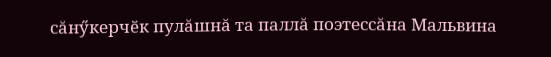сăнӳкерчӗк пулăшнă та паллă поэтессăна Мальвина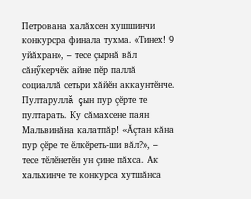Петрована халăхсен хушшинчи конкурсра финала тухма. «Тинех! 9 уйăхран», – тесе çырнă вăл сăнӳкерчӗк айне пӗр паллă социаллă сетьри хăйӗн аккаунтӗнче. Пултаруллă çын пур çӗрте те пултарать. Ку сăмахсене паян Мальвинăна калатпăр! «Ăçтан кăна пур çӗре те ӗлкӗреть-ши вăл?», – тесе тӗлӗнетӗн ун çине пăхса. Ак хальхинче те конкурса хутшăнса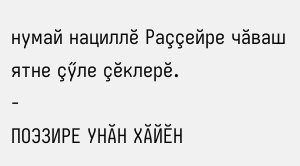нумай нациллӗ Раççейре чăваш ятне çӳле çӗклерӗ.
-
ПОЭЗИРЕ УНĂН ХĂЙӖН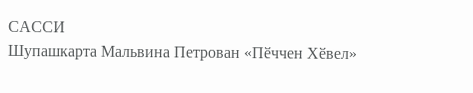САССИ
Шупашкарта Мальвина Петрован «Пӗччен Хӗвел»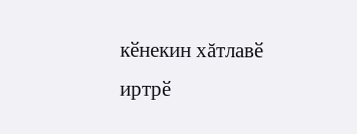кӗнекин хăтлавӗ иртрӗ